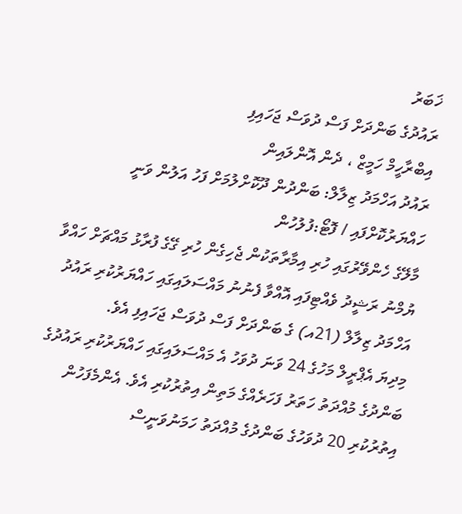ޚަބަރު
ރައުދުގެ ބަންދަށް ފަސް ދުވަސް ޖަހައިފި
އިބްރާހީމް ހަމީޒް ، ދެން އޮންލައިން
ރައުދު އަހްމަދު ޒިލާލް: ބަންދުން ދޫކޮށްލުމަށް ފަހު އަލުން ވަނީ ހައްޔަރުކޮށްފައި / ފޮޓޯ:ފުލުހުން
މާލޭގެ ހެންވޭރުގައި ހުރި އިމާރާތަކުން ޖެހިގެން ހުރި ގޭގެ ފުރާޅު މައްޗަށް ހައްވާ ޔުމްނު ރަޝީދު ވެއްޓިފައި އޮއްވާ ފެނުނު މައްސަލައިގައި ހައްޔަރުކުރި ރައުދު އަހްމަދު ޒިލާލް (21އ) ގެ ބަންދަށް ފަސް ދުވަސް ޖަހައިފި އެވެ.
މިދިޔަ އެޕްރީލް މަހުގެ 24 ވަނަ ދުވަހު އެ މައްސަލައިގައި ހައްޔަރުކުރި ރައުދުގެ ބަންދުގެ މުއްދަތު ހަތަރު ފަހަރެއްގެ މަތިން އިތުރުކުރި އެވެ. އެންމެފަހުން އިތުރުކުރި 20 ދުވަހުގެ ބަންދުގެ މުއްދަތު ހަމަނުވަނީސް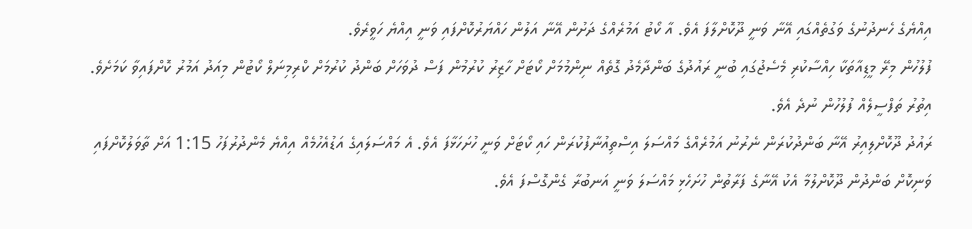އިއްޔެގެ ހެނދުނުގެ ވަގުތެއްގައި އޭނާ ވަނީ ދޫކޮށްލާފަ އެވެ. އާ ކޯޓު އަމުރެއްގެ ދަށުން އޭނާ އަލުން ހައްޔަރުކޮށްފައި ވަނީ އިއްޔެ ހަވީރެވެ.
ފުލުހުން މިރޭ މީޑިއާތަކާ ހިއްސާކުރި މެސެޖުގައި ބުނީ ރައުދުގެ ބަންދާމެދު ގޮތެއް ނިންމުމަށް ކޯޓަށް ހާޒިރު ކުރުމުން ފަސް ދުވަހަށް ބަންދު ކުރުމަށް ކްރިމިނަލް ކޯޓުން މިއަދު އަމުރު ކޮށްފައިވާ ކަމަށެވެ. އިތުރު ތަފްސީލެއް ފުލުހުން ނުދެ އެވެ.
ރައުދު ދޫކޮށްލިއިރު އޭނާ ބަންދުކުރަން ނެރުނު އަމުރެއްގެ މައްސަލަ އިސްތިއުނާފުކުރަން ހައި ކޯޓަށް ވަނީ ހުށަހަޅާފަ އެވެ. އެ މައްސަލައިގެ އަޑުއެހުމެއް އިއްޔެ މެންދުރުފަހު 1:15 އަށް ތާވަލުކޮށްފައި ވަނިކޮށް ބަންދުން ދޫކޮށްލުމާ އެކު އޭނާގެ ފަރާތުން ހުށަހެޅި މައްސަލަ ވަނީ އަނބުރާ ގެންގޮސްފަ އެވެ.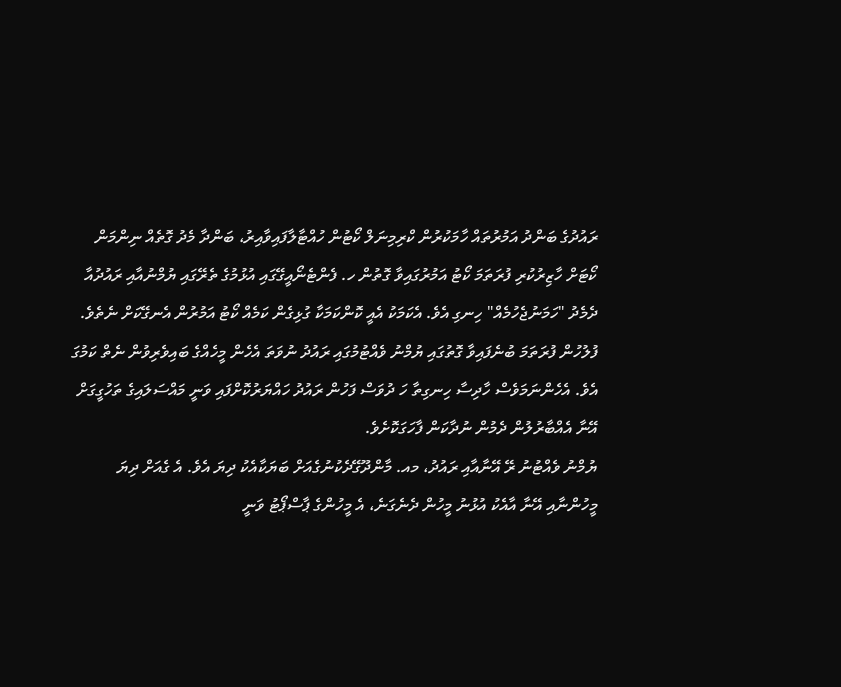ރައުދުގެ ބަންދު އަމުރުތައް ހާމަކުރުން ކްރިމިނަލް ކޯޓުން ހުއްޓާލާފައިވާއިރު، ބަންދާ މެދު ގޮތެއް ނިންމަން ކޯޓަށް ހާޒިރުކުރި ފުރަތަމަ ކޯޓު އަމުރުގައިވާ ގޮތުން ހ. ފެންޓެނޯއީގޭގައި އުޅުމުގެ ތެރޭގައި ޔުމްނުއާއި ރައުދުއާ ދެމެދު "ހަމަނުޖެހުމެއް" ހިނގި އެވެ. އެކަމަކު އެއީ ކޮންކަމަކާ ގުޅިގެން ކަމެއް ކޯޓު އަމުރުން އެނގޭކަށް ނެތެވެ.
ފުލުހުން ފުރަތަމަ ބުނެފައިވާ ގޮތުގައި ޔުމްނު ވެއްޓުމުގައި ރައުދު ނުވަތަ އެހެން މީހެއްގެ ބައިވެރިވުން ނެތް ކަމުގަ އެވެ. އެހެންނަމަވެސް ހާދިސާ ހިނގިތާ ހަ ދުވަސް ފަހުން ރައުދު ހައްޔަރުކޮށްފައި ވަނީ މައްސަލައިގެ ތަހުގީގަށް އޭނާ އެއްބާރުލުން ދެމުން ނުދާކަން ފާހަގަކޮށެވެ.
ޔުމްނު ވެއްޓުނު ރޭ އޭނާއާއި ރައުދު، މއ. މާންދޫގޭދެކުނުގެއަށް ބަޔަކާއެކު ދިޔަ އެވެ. އެ ގެއަށް ދިޔަ މީހުންނާއި އޭނާ އާއެކު އުޅުނު މީހުން ދެނެގަނެ، އެ މީހުންގެ ޕާސްޕޯޓު ވަނީ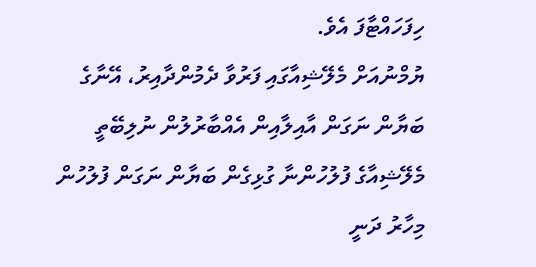ހިފަހައްޓާފަ އެވެ.
ޔުމްނުއަށް މެލޭޝިއާގައި ފަރުވާ ދެމުންދާއިރު، އޭނާގެ ބަޔާން ނަގަން އާއިލާއިން އެއްބާރުލުން ނުލިބޭތީ މެލޭޝިއާގެ ފުލުހުންނާ ގުޅިގެން ބަޔާން ނަގަން ފުލުހުން މިހާރު ދަނީ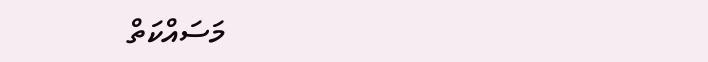މަސައްކަތް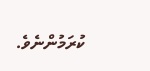ކުރަމުންނެވެ.